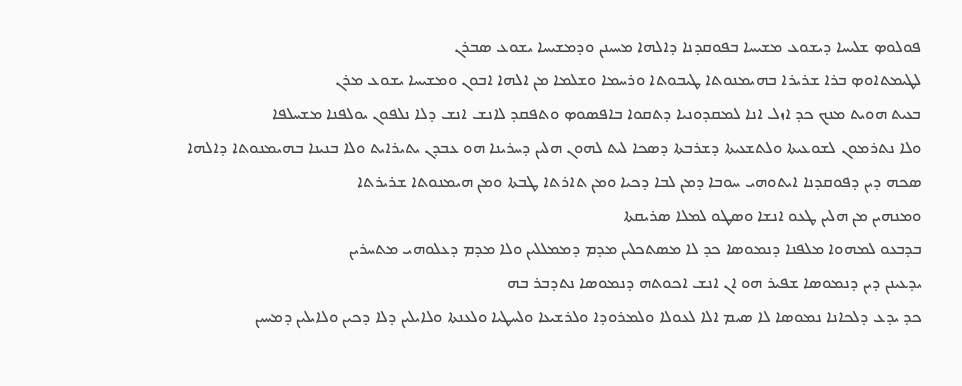ܦܘܠܘܤ ܫܠܝܚܐ ܕܝܫܘܥ ܡܫܝܚܐ ܒܦܘܩܕܢܐ ܕܐܠܗܐ ܡܚܝܢܢ ܘܕܡܫܝܚܐ ܝܫܘܥ ܤܒܪܢ
ܠܛܝܡܬܐܘܤ ܒܪܐ ܫܪܝܪܐ ܒܗܝܡܢܘܬܐ ܛܝܒܘܬܐ ܘܪܚܡܐ ܘܫܠܡܐ ܡܢ ܐܠܗܐ ܐܒܘܢ ܘܡܫܝܚܐ ܝܫܘܥ ܡܪܢ
ܒܥܝܬ ܗܘܝܬ ܡܢܟ ܟܕ ܐܙܠ ܐܢܐ ܠܡܩܕܘܢܝܐ ܕܬܩܘܐ ܒܐܦܤܘܤ ܘܬܦܩܕ ܠܐܢܫ ܐܢܫ ܕܠܐ ܢܠܦܘܢ ܝܘܠܦܢܐ ܡܫܚܠܦܐ
ܘܠܐ ܢܬܪܡܘܢ ܠܫܘܥܝܬܐ ܘܠܬܫܥܝܬܐ ܕܫܪܒܬܐ ܕܤܟܐ ܠܝܬ ܠܗܘܢ ܗܠܝܢ ܕܚܪܝܢܐ ܗܘ ܥܒܕܢ ܝܬܝܪܐܝܬ ܘܠܐ ܒܢܝܢܐ ܒܗܝܡܢܘܬܐ ܕܐܠܗܐ
ܤܟܗ ܕܝܢ ܕܦܘܩܕܢܐ ܐܝܬܘܗܝ ܚܘܒܐ ܕܡܢ ܠܒܐ ܕܟܝܐ ܘܡܢ ܬܐܪܬܐ ܛܒܬܐ ܘܡܢ ܗܝܡܢܘܬܐ ܫܪܝܪܬܐ
ܘܡܢܗܝܢ ܡܢ ܗܠܝܢ ܛܥܘ ܐܢܫܐ ܘܤܛܘ ܠܡܠܐ ܤܪܝܩܬܐ
ܒܕܒܥܘ ܠܡܗܘܐ ܡܠܦܢܐ ܕܢܡܘܤܐ ܟܕ ܠܐ ܡܤܬܟܠܝܢ ܡܕܡ ܕܡܡܠܠܝܢ ܘܠܐ ܡܕܡ ܕܥܠܘܗܝ ܡܬܚܪܝܢ
ܝܕܥܝܢܢ ܕܝܢ ܕܢܡܘܤܐ ܫܦܝܪ ܗܘ ܐܢ ܐܢܫ ܐܟܘܬܗ ܕܢܡܘܤܐ ܢܬܕܒܪ ܒܗ
ܟܕ ܝܕܥ ܕܠܟܐܢܐ ܢܡܘܤܐ ܠܐ ܤܝܡ ܐܠܐ ܠܥܘܠܐ ܘܠܡܪܘܕܐ ܘܠܪܫܝܥܐ ܘܠܚܛܝܐ ܘܠܥܢܬܐ ܘܠܐܝܠܝܢ ܕܠܐ ܕܟܝܢ ܘܠܐܝܠܝܢ ܕܡܚܝܢ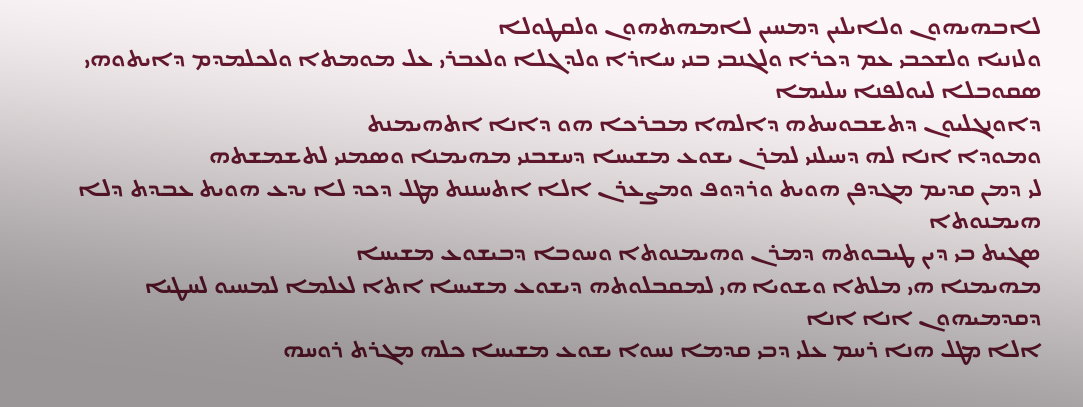ܠܐܒܗܝܗܘܢ ܘܠܐܝܠܝܢ ܕܡܚܝܢ ܠܐܡܗܬܗܘܢ ܘܠܩܛܘܠܐ
ܘܠܙܢܝܐ ܘܠܫܟܒܝ ܥܡ ܕܟܪܐ ܘܠܓܢܒܝ ܒܢܝ ܚܐܪܐ ܘܠܕܓܠܐ ܘܠܥܒܪܝ ܥܠ ܡܘܡܬܐ ܘܠܟܠܡܕܡ ܕܐܝܬܘܗܝ ܤܩܘܒܠܐ ܠܝܘܠܦܢܐ ܚܠܝܡܐ
ܕܐܘܢܓܠܝܘܢ ܕܬܫܒܘܚܬܗ ܕܐܠܗܐ ܡܒܪܟܐ ܗܘ ܕܐܢܐ ܐܬܗܝܡܢܬ
ܘܡܘܕܐ ܐܢܐ ܠܗ ܕܚܝܠܢܝ ܠܡܪܢ ܝܫܘܥ ܡܫܝܚܐ ܕܚܫܒܢܝ ܡܗܝܡܢܐ ܘܤܡܢܝ ܠܬܫܡܫܬܗ
ܠܝ ܕܡܢ ܩܕܝܡ ܡܓܕܦܢ ܗܘܝܬ ܘܪܕܘܦ ܘܡܨܥܪܢ ܐܠܐ ܐܬܚܢܢܬ ܡܛܠ ܕܟܕ ܠܐ ܝܕܥ ܗܘܝܬ ܥܒܕܬ ܕܠܐ ܗܝܡܢܘܬܐ
ܤܓܝܬ ܒܝ ܕܝܢ ܛܝܒܘܬܗ ܕܡܪܢ ܘܗܝܡܢܘܬܐ ܘܚܘܒܐ ܕܒܝܫܘܥ ܡܫܝܚܐ
ܡܗܝܡܢܐ ܗܝ ܡܠܬܐ ܘܫܘܝܐ ܗܝ ܠܡܩܒܠܘܬܗ ܕܝܫܘܥ ܡܫܝܚܐ ܐܬܐ ܠܥܠܡܐ ܠܡܚܝܘ ܠܚܛܝܐ ܕܩܕܡܝܗܘܢ ܐܢܐ ܐܢܐ
ܐܠܐ ܡܛܠ ܗܢܐ ܪܚܡ ܥܠܝ ܕܒܝ ܩܕܡܐ ܢܚܘܐ ܝܫܘܥ ܡܫܝܚܐ ܟܠܗ ܡܓܪܬ ܪܘܚܗ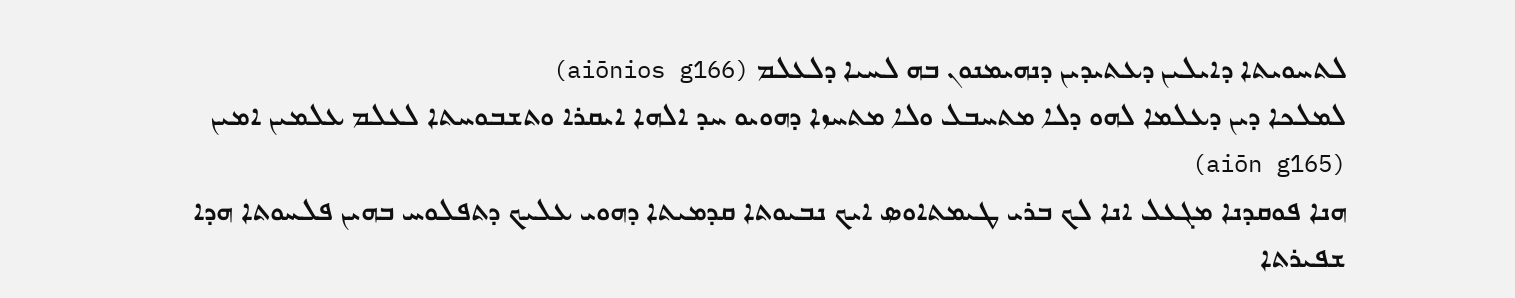ܠܬܚܘܝܬܐ ܕܐܝܠܝܢ ܕܥܬܝܕܝܢ ܕܢܗܝܡܢܘܢ ܒܗ ܠܚܝܐ ܕܠܥܠܡ (aiōnios g166)
ܠܡܠܟܐ ܕܝܢ ܕܥܠܡܐ ܠܗܘ ܕܠܐ ܡܬܚܒܠ ܘܠܐ ܡܬܚܙܐ ܕܗܘܝܘ ܚܕ ܐܠܗܐ ܐܝܩܪܐ ܘܬܫܒܘܚܬܐ ܠܥܠܡ ܥܠܡܝܢ ܐܡܝܢ (aiōn g165)
ܗܢܐ ܦܘܩܕܢܐ ܡܓܥܠ ܐܢܐ ܠܟ ܒܪܝ ܛܝܡܬܐܘܤ ܐܝܟ ܢܒܝܘܬܐ ܩܕܡܝܬܐ ܕܗܘܝ ܥܠܝܟ ܕܬܦܠܘܚ ܒܗܝܢ ܦܠܚܘܬܐ ܗܕܐ ܫܦܝܪܬܐ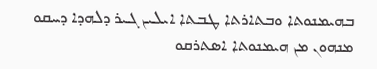ܒܗܝܡܢܘܬܐ ܘܒܬܐܪܬܐ ܛܒܬܐ ܐܝܠܝܢ ܓܝܪ ܕܠܗܕܐ ܕܚܩܘ ܡܢܗܘܢ ܡܢ ܗܝܡܢܘܬܐ ܐܤܬܪܩܘ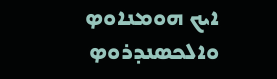ܐܝܟ ܗܘܡܢܐܘܤ ܘܐܠܟܤܢܕܪܘܤ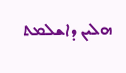ܗܠܝܢ ܕܐܫܠܡܬ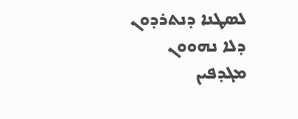ܠܤܛܢܐ ܕܢܬܪܕܘܢ ܕܠܐ ܢܗܘܘܢ ܡܓܕܦܝܢ